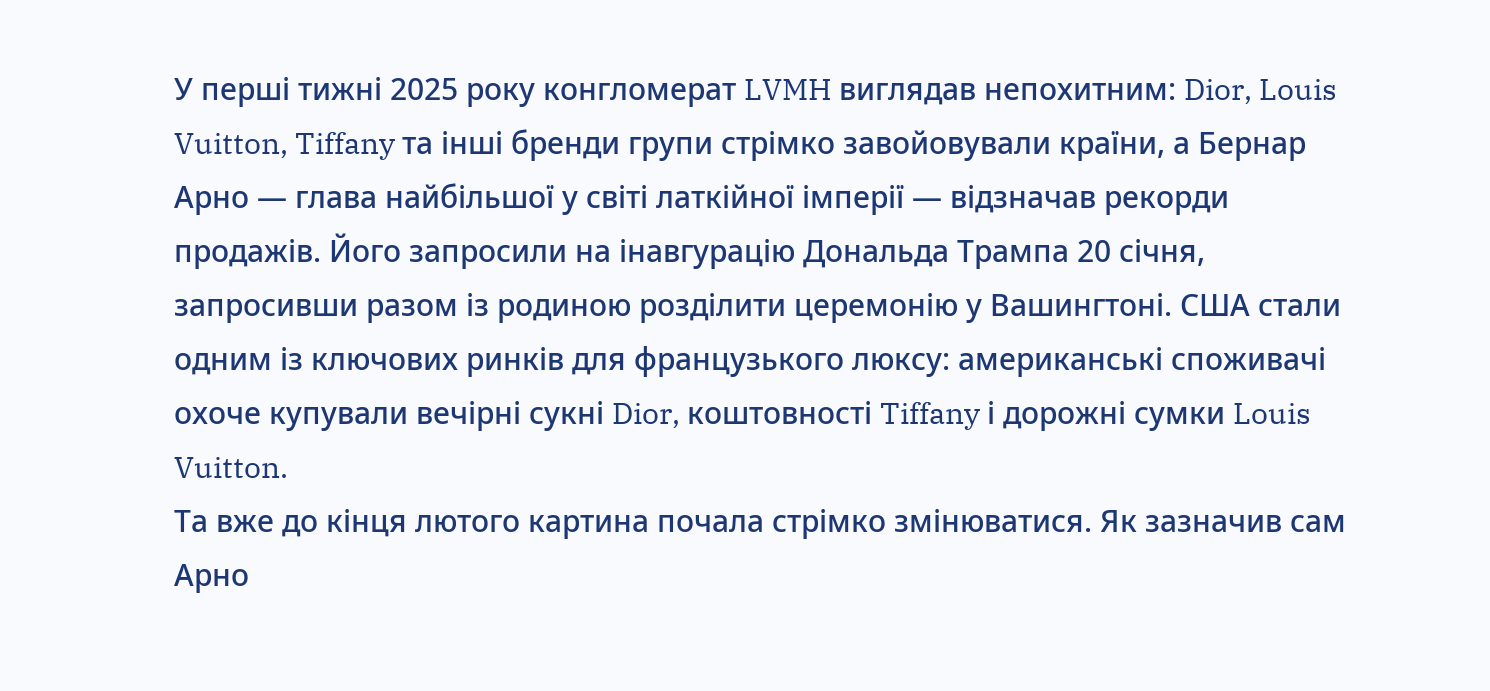У перші тижні 2025 року конгломерат LVMH виглядав непохитним: Dior, Louis Vuitton, Tiffany та інші бренди групи стрімко завойовували країни, а Бернар Арно — глава найбільшої у світі латкійної імперії — відзначав рекорди продажів. Його запросили на інавгурацію Дональда Трампа 20 січня, запросивши разом із родиною розділити церемонію у Вашингтоні. США стали одним із ключових ринків для французького люксу: американські споживачі охоче купували вечірні сукні Dior, коштовності Tiffany і дорожні сумки Louis Vuitton.
Та вже до кінця лютого картина почала стрімко змінюватися. Як зазначив сам Арно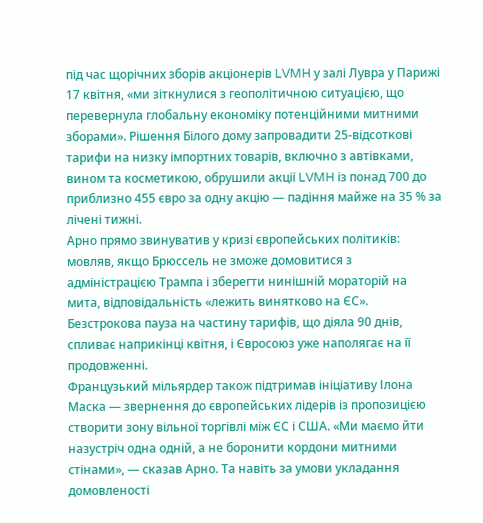під час щорічних зборів акціонерів LVMH у залі Лувра у Парижі 17 квітня, «ми зіткнулися з геополітичною ситуацією, що перевернула глобальну економіку потенційними митними зборами». Рішення Білого дому запровадити 25‑відсоткові тарифи на низку імпортних товарів, включно з автівками, вином та косметикою, обрушили акції LVMH із понад 700 до приблизно 455 євро за одну акцію — падіння майже на 35 % за лічені тижні.
Арно прямо звинуватив у кризі європейських політиків: мовляв, якщо Брюссель не зможе домовитися з адміністрацією Трампа і зберегти нинішній мораторій на мита, відповідальність «лежить винятково на ЄС». Безстрокова пауза на частину тарифів, що діяла 90 днів, спливає наприкінці квітня, і Євросоюз уже наполягає на її продовженні.
Французький мільярдер також підтримав ініціативу Ілона Маска — звернення до європейських лідерів із пропозицією створити зону вільної торгівлі між ЄС і США. «Ми маємо йти назустріч одна одній, а не боронити кордони митними стінами», — сказав Арно. Та навіть за умови укладання домовленості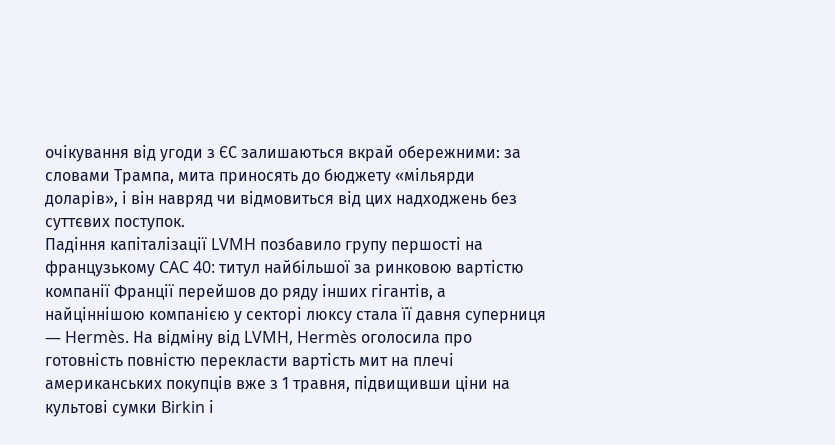очікування від угоди з ЄС залишаються вкрай обережними: за словами Трампа, мита приносять до бюджету «мільярди доларів», і він навряд чи відмовиться від цих надходжень без суттєвих поступок.
Падіння капіталізації LVMH позбавило групу першості на французькому CAC 40: титул найбільшої за ринковою вартістю компанії Франції перейшов до ряду інших гігантів, а найціннішою компанією у секторі люксу стала її давня суперниця — Hermès. На відміну від LVMH, Hermès оголосила про готовність повністю перекласти вартість мит на плечі американських покупців вже з 1 травня, підвищивши ціни на культові сумки Birkin і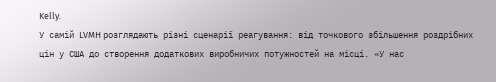Kelly.
У самій LVMH розглядають різні сценарії реагування: від точкового збільшення роздрібних цін у США до створення додаткових виробничих потужностей на місці. «У нас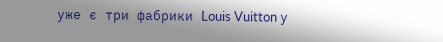уже є три фабрики Louis Vuitton у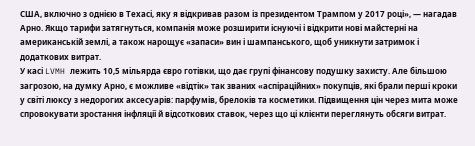США, включно з однією в Техасі, яку я відкривав разом із президентом Трампом у 2017 році», — нагадав Арно. Якщо тарифи затягнуться, компанія може розширити існуючі і відкрити нові майстерні на американській землі, а також нарощує «запаси» вин і шампанського, щоб уникнути затримок і додаткових витрат.
У касі LVMH лежить 10,5 мільярда євро готівки, що дає групі фінансову подушку захисту. Але більшою загрозою, на думку Арно, є можливе «відтік» так званих «аспіраційних» покупців, які брали перші кроки у світі люксу з недорогих аксесуарів: парфумів, брелоків та косметики. Підвищення цін через мита може спровокувати зростання інфляції й відсоткових ставок, через що ці клієнти переглянуть обсяги витрат.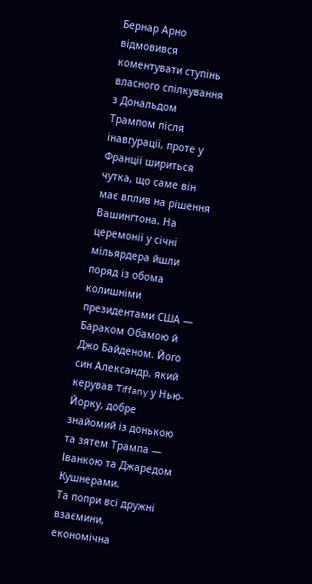Бернар Арно відмовився коментувати ступінь власного спілкування з Дональдом Трампом після інавгурації, проте у Франції шириться чутка, що саме він має вплив на рішення Вашингтона. На церемонії у січні мільярдера йшли поряд із обома колишніми президентами США — Бараком Обамою й Джо Байденом. Його син Александр, який керував Tiffany у Нью-Йорку, добре знайомий із донькою та зятем Трампа — Іванкою та Джаредом Кушнерами.
Та попри всі дружні взаємини, економічна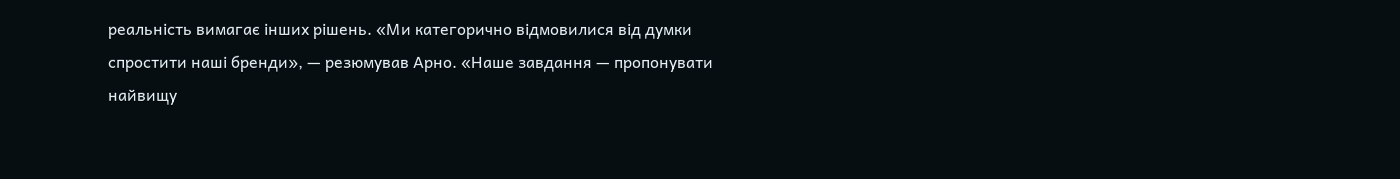реальність вимагає інших рішень. «Ми категорично відмовилися від думки спростити наші бренди», — резюмував Арно. «Наше завдання — пропонувати найвищу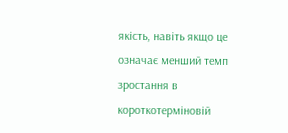якість, навіть якщо це означає менший темп зростання в короткотерміновій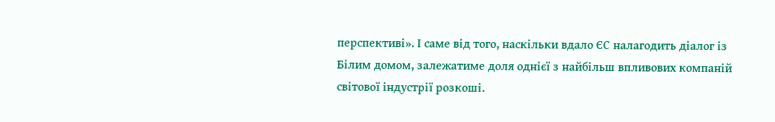перспективі». І саме від того, наскільки вдало ЄС налагодить діалог із Білим домом, залежатиме доля однієї з найбільш впливових компаній світової індустрії розкоші.